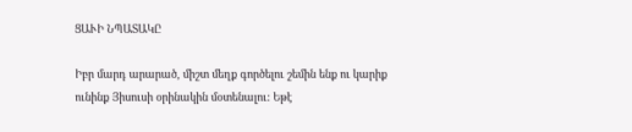ՑԱՒԻ ՆՊԱՏԱԿԸ

Իբր մարդ արարած, միշտ մեղք գործելու շեմին ենք ու կարիք ունինք Յիսուսի օրինակին մօտենալու: Եթէ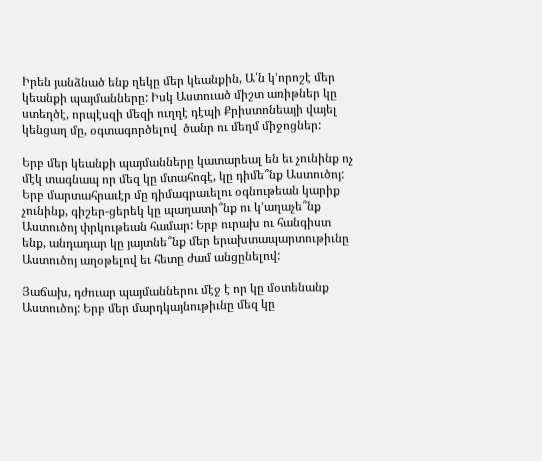Իրեն յանձնած ենք ղեկը մեր կեանքին, Ա՛ն կ’որոշէ մեր կեանքի պայմանները: Իսկ Աստուած միշտ առիթներ կը ստեղծէ, որպէսզի մեզի ուղղէ դէպի Քրիստոնեայի վայել կենցաղ մը, օգտագործելով  ծանր ու մեղմ միջոցներ:

Երբ մեր կեանքի պայմանները կատարեալ են եւ չունինք ոչ մէկ տագնապ որ մեզ կը մտահոգէ, կը դիմե՞նք Աստուծոյ: Երբ մարտահրաւէր մը դիմագրաւելու օգնութեան կարիք չունինք, գիշեր-ցերեկ կը պաղատի՞նք ու կ’աղաչե՞նք Աստուծոյ փրկութեան համար: Երբ ուրախ ու հանգիստ ենք, անդադար կը յայտնե՞նք մեր երախտապարտութիւնը Աստուծոյ աղօթելով եւ հետը ժամ անցընելով:

Յաճախ, դժուար պայմաններու մէջ է որ կը մօտենանք Աստուծոյ: Երբ մեր մարդկայնութիւնը մեզ կը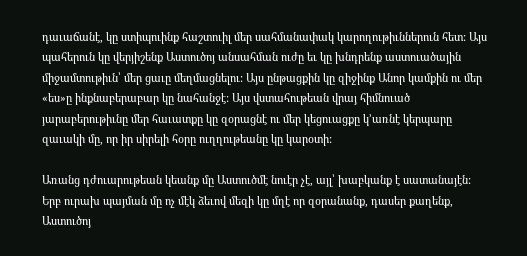դաւաճանէ, կը ստիպուինք հաշտուիլ մեր սահմանափակ կարողութիւններուն հետ: Այս պահերուն կը վերյիշենք Աստուծոյ անսահման ուժը եւ կը խնդրենք աստուածային միջամտութիւն՝ մեր ցաւը մեղմացնելու: Այս ընթացքին կը զիջինք Անոր կամքին ու մեր «ես»ը ինքնաբերաբար կը նահանջէ: Այս վստահութեան վրայ հիմնուած յարաբերութիւնը մեր հաւատքը կը զօրացնէ ու մեր կեցուացքը կ’առնէ կերպարը զաւակի մը, որ իր սիրելի հօրը ուղղութեանը կը կարօտի:

Առանց դժուարութեան կեանք մը Աստուծմէ նուէր չէ, այլ՝ խաբկանք է սատանայէն: Երբ ուրախ պայման մը ոչ մէկ ձեւով մեզի կը մղէ որ զօրանանք, դասեր քաղենք, Աստուծոյ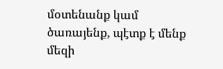մօտենանք կամ ծառայենք, պէտք է մենք մեզի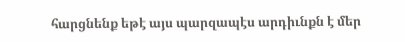հարցնենք եթէ այս պարզապէս արդիւնքն է մեր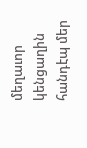մեղաւոր կենցաղին հանդէպ մեր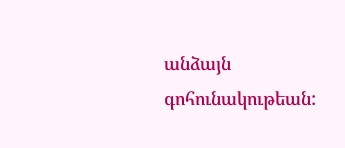անձայն գոհունակութեան: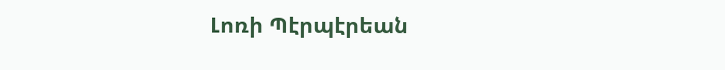Լոռի Պէրպէրեան